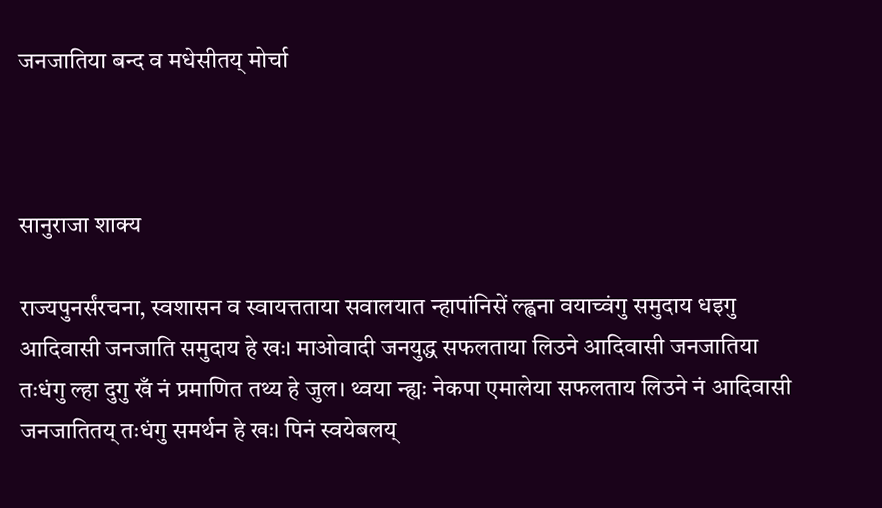जनजातिया बन्द व मधेसीतय् मोर्चा



सानुराजा शाक्य

राज्यपुनर्संरचना, स्वशासन व स्वायत्तताया सवालयात न्हापांनिसें ल्ह्वना वयाच्वंगु समुदाय धइगु आदिवासी जनजाति समुदाय हे खः। माओवादी जनयुद्ध सफलताया लिउने आदिवासी जनजातिया तःधंगु ल्हा दुगु खँ नं प्रमाणित तथ्य हे जुल। थ्वया न्ह्यः नेकपा एमालेया सफलताय लिउने नं आदिवासी जनजातितय् तःधंगु समर्थन हे खः। पिनं स्वयेबलय्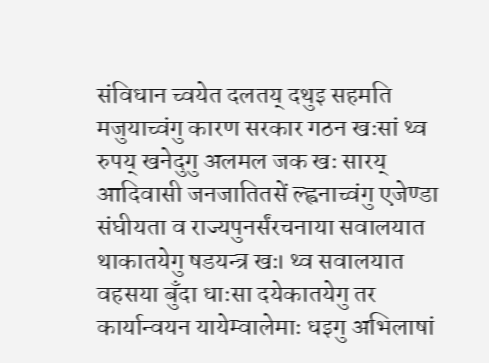संविधान च्वयेत दलतय् दथुइ सहमति मजुयाच्वंगु कारण सरकार गठन खःसां थ्व रुपय् खनेदुगु अलमल जक खः सारय् आदिवासी जनजातितसें ल्ह्वनाच्वंगु एजेण्डा संघीयता व राज्यपुनर्संरचनाया सवालयात थाकातयेगु षडयन्त्र खः। थ्व सवालयात वहसया बुँदा धाःसा दयेकातयेगु तर कार्यान्वयन यायेम्वालेमाः धइगु अभिलाषां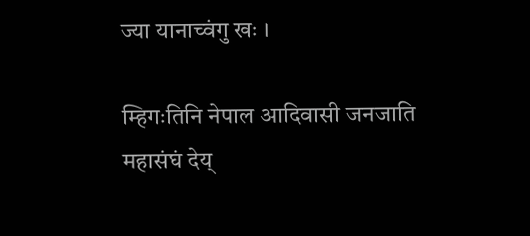ज्या यानाच्वंगु खः ।

म्हिगःतिनि नेपाल आदिवासी जनजाति महासंघं देय्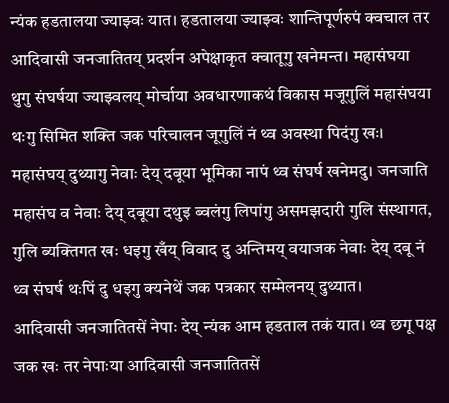न्यंक हडतालया ज्याझ्वः यात। हडतालया ज्याझ्वः शान्तिपूर्णरुपं क्वचाल तर आदिवासी जनजातितय् प्रदर्शन अपेक्षाकृत क्वातूगु खनेमन्त। महासंघया थुगु संघर्षया ज्याझ्वलय् मोर्चाया अवधारणाकथं विकास मजूगुलिं महासंघया थःगु सिमित शक्ति जक परिचालन जूगुलिं नं थ्व अवस्था पिदंगु खः। महासंघय् दुथ्यागु नेवाः देय् दबूया भूमिका नापं थ्व संघर्ष खनेमदु। जनजाति महासंघ व नेवाः देय् दबूया दथुइ ब्वलंगु लिपांगु असमझदारी गुलि संस्थागत, गुलि ब्यक्तिगत खः धइगु खँय् विवाद दु अन्तिमय् वयाजक नेवाः देय् दबू नं थ्व संघर्ष थःपिं दु धइगु क्यनेथें जक पत्रकार सम्मेलनय् दुथ्यात।
आदिवासी जनजातितसें नेपाः देय् न्यंक आम हडताल तकं यात। थ्व छगू पक्ष जक खः तर नेपाःया आदिवासी जनजातितसें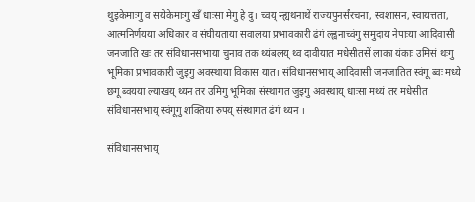थुइकेमाःगु व सयेकेमाःगु खँ धाःसा मेगु हे दु। च्वय् न्ह्यथनाथें राज्यपुनर्संरचना, स्वशासन, स्वायत्तता, आत्मनिर्णयया अधिकार व संघीयताया सवालया प्रभावकारी ढंगं ल्ह्वनाच्वंगु समुदाय नेपाःया आदिवासी जनजाति खः तर संविधानसभाया चुनाव तक थ्यंबलय् थ्व दावीयात मधेसीतसें लाका यंकाः उमिसं थःगु भूमिका प्रभावकारी जुइगु अवस्थाया विकास यात। संविधानसभाय् आदिवासी जनजातित स्वंगू ब्वः मध्ये छगू ब्वयया ल्याखय् थ्यन तर उमिगु भूमिका संस्थागत जुइगु अवस्थाय् धाःसा मथ्यं तर मधेसीत संविधानसभाय् स्वंगूगु शक्तिया रुपय् संस्थागत ढंगं थ्यन ।

संविधानसभाय्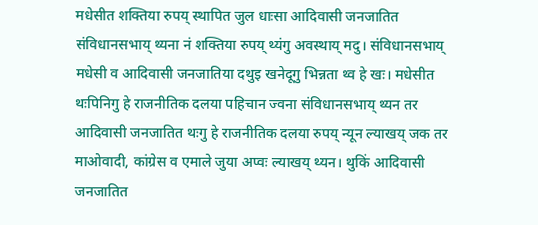मधेसीत शक्तिया रुपय् स्थापित जुल धाःसा आदिवासी जनजातित संविधानसभाय् थ्यना नं शक्तिया रुपय् थ्यंगु अवस्थाय् मदु। संविधानसभाय् मधेसी व आदिवासी जनजातिया दथुइ खनेदूगु भिन्नता थ्व हे खः। मधेसीत थःपिनिगु हे राजनीतिक दलया पहिचान ज्वना संविधानसभाय् थ्यन तर आदिवासी जनजातित थःगु हे राजनीतिक दलया रुपय् न्यून ल्याखय् जक तर माओवादी, कांग्रेस व एमाले जुया अप्वः ल्याखय् थ्यन। थुकिं आदिवासी जनजातित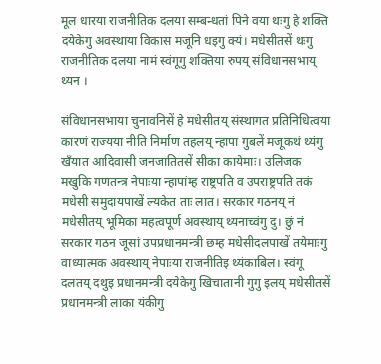मूल धारया राजनीतिक दलया सम्बन्धतां पिने वया थःगु हे शक्ति दयेकेगु अवस्थाया विकास मजूनि धइगु क्यं। मधेसीतसें थःगु राजनीतिक दलया नामं स्वंगूगु शक्तिया रुपय् संविधानसभाय् थ्यन ।

संविधानसभाया चुनावनिसें हे मधेसीतय् संस्थागत प्रतिनिधित्वया कारणं राज्यया नीति निर्माण तहलय् न्हापा गुबलें मजूकथं थ्यंगु खँयात आदिवासी जनजातितसें सीका कायेमाः। उलिजक मखुकि गणतन्त्र नेपाःया न्हापांम्ह राष्ट्रपति व उपराष्ट्रपति तकं मधेसी समुदायपाखें ल्यकेत ताः लात। सरकार गठनय् नं मधेसीतय् भूमिका महत्वपूर्ण अवस्थाय् थ्यनाच्वंगु दु। छुं नं सरकार गठन जूसां उपप्रधानमन्त्री छम्ह मधेसीदलपाखें तयेमाःगु वाध्यात्मक अवस्थाय् नेपाःया राजनीतिइ थ्यंकाबिल। स्वंगू दलतय् दथुइ प्रधानमन्त्री दयेकेगु खिचातानी गुगु इलय् मधेसीतसें प्रधानमन्त्री लाका यंकीगु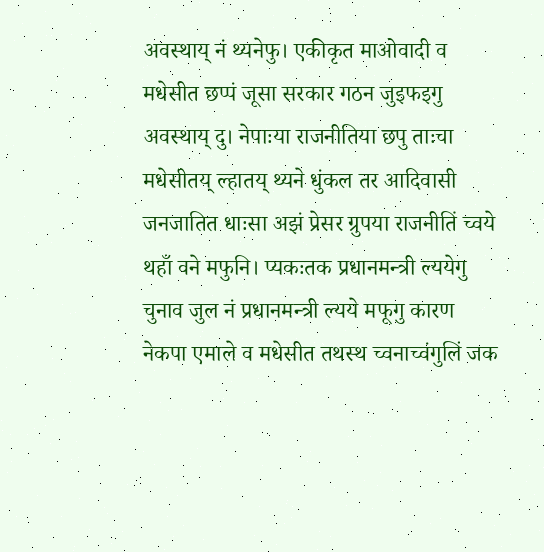अवस्थाय् नं थ्यनेफु। एकीकृत माओवादी व मधेसीत छप्पं जूसा सरकार गठन जुइफइगु अवस्थाय् दु। नेपाःया राजनीतिया छपु ताःचा मधेसीतय् ल्हातय् थ्यने धुंकल तर आदिवासी जनजातित धाःसा अझं प्रेसर ग्रुपया राजनीतिं च्वये थहाँ वने मफुनि। प्यकःतक प्रधानमन्त्री ल्ययेगु चुनाव जुल नं प्रधानमन्त्री ल्यये मफूगु कारण नेकपा एमाले व मधेसीत तथस्थ च्वनाच्वंगुलिं जक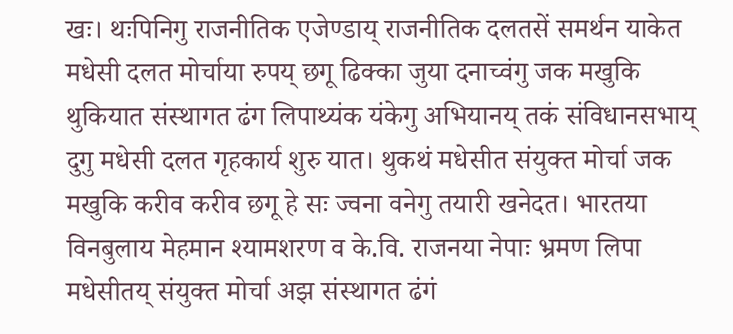खः। थःपिनिगु राजनीतिक एजेण्डाय् राजनीतिक दलतसें समर्थन याकेत मधेसी दलत मोर्चाया रुपय् छगू ढिक्का जुया दनाच्वंगु जक मखुकि थुकियात संस्थागत ढंग लिपाथ्यंक यंकेगु अभियानय् तकं संविधानसभाय् दुगु मधेसी दलत गृहकार्य शुरु यात। थुकथं मधेसीत संयुक्त मोर्चा जक मखुकि करीव करीव छगू हे सः ज्वना वनेगु तयारी खनेदत। भारतया विनबुलाय मेहमान श्यामशरण व के.वि. राजनया नेपाः भ्रमण लिपा मधेसीतय् संयुक्त मोर्चा अझ संस्थागत ढंगं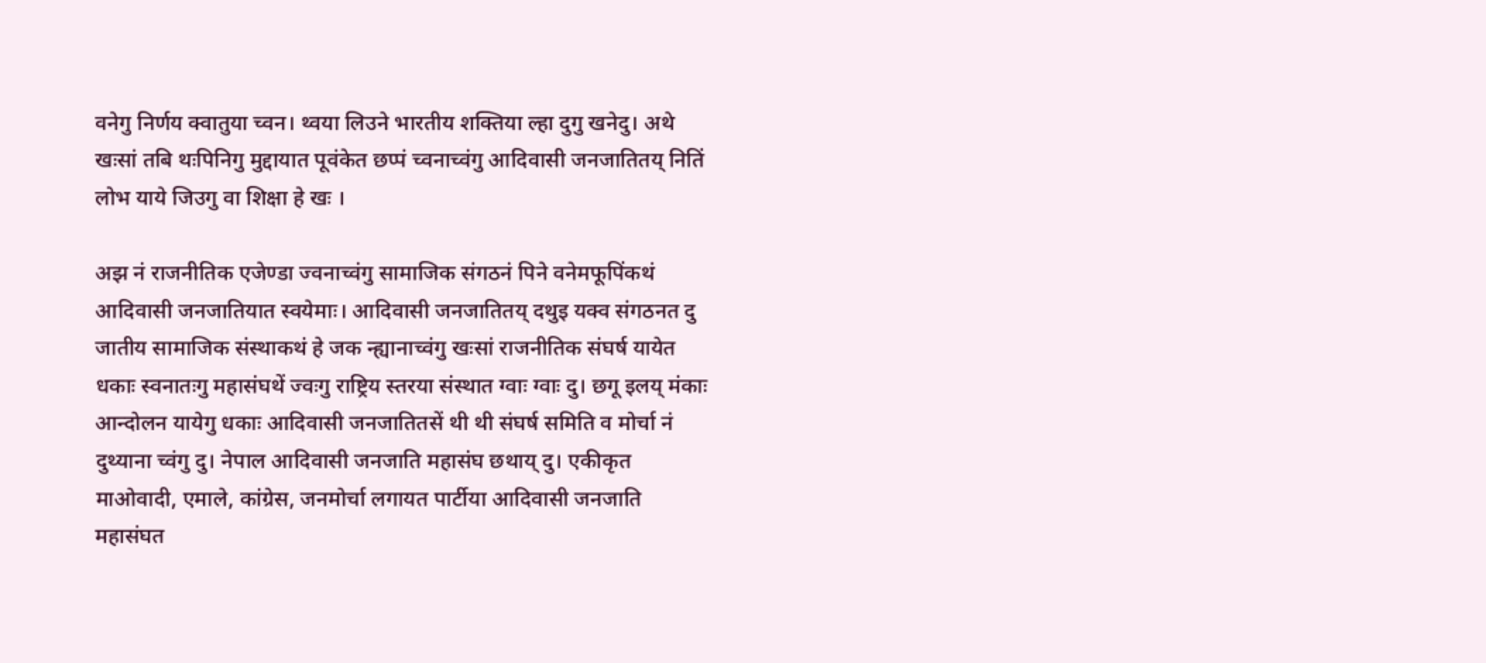वनेगु निर्णय क्वातुया च्वन। थ्वया लिउने भारतीय शक्तिया ल्हा दुगु खनेदु। अथे खःसां तबि थःपिनिगु मुद्दायात पूवंकेत छप्पं च्वनाच्वंगु आदिवासी जनजातितय् नितिं लोभ याये जिउगु वा शिक्षा हे खः ।

अझ नं राजनीतिक एजेण्डा ज्वनाच्वंगु सामाजिक संगठनं पिने वनेमफूपिंकथं आदिवासी जनजातियात स्वयेमाः। आदिवासी जनजातितय् दथुइ यक्व संगठनत दु जातीय सामाजिक संस्थाकथं हे जक न्ह्यानाच्वंगु खःसां राजनीतिक संघर्ष यायेत धकाः स्वनातःगु महासंघथें ज्वःगु राष्ट्रिय स्तरया संस्थात ग्वाः ग्वाः दु। छगू इलय् मंकाः आन्दोलन यायेगु धकाः आदिवासी जनजातितसें थी थी संघर्ष समिति व मोर्चा नं दुथ्याना च्वंगु दु। नेपाल आदिवासी जनजाति महासंघ छथाय् दु। एकीकृत माओवादी, एमाले, कांग्रेस, जनमोर्चा लगायत पार्टीया आदिवासी जनजाति महासंघत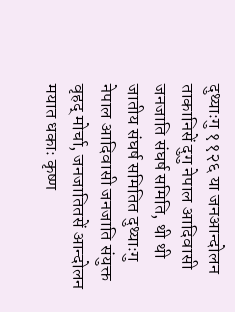दुथ्याःगु ११२६ या जनआन्दोलन ताकानिसें दुगु नेपाल आदिवासी जनजाति संघर्ष समिति, थी थी जातीय संघर्ष समितित दुथ्याःगु नेपाल आदिवासी जनजाति संयुक्त वृहद् मोर्चा, जनजातितसें आन्दोलन मयात धकाः कृष्ण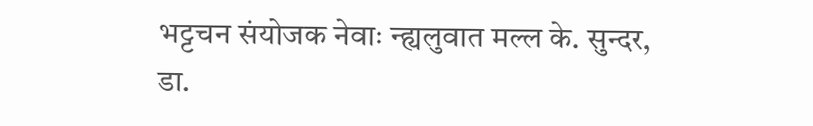भट्टचन संयोजक नेवाः न्ह्यलुवात मल्ल के. सुन्दर, डा.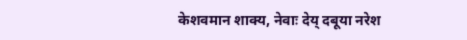केशवमान शाक्य, नेवाः देय् दबूया नरेश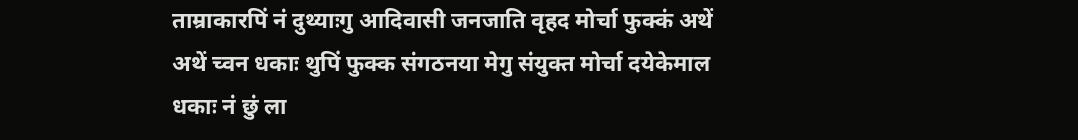ताम्राकारपिं नं दुथ्याःगु आदिवासी जनजाति वृहद मोर्चा फुक्कं अथें अथें च्वन धकाः थुपिं फुक्क संगठनया मेगु संयुक्त मोर्चा दयेकेमाल धकाः नं छुं ला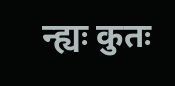न्ह्यः कुतः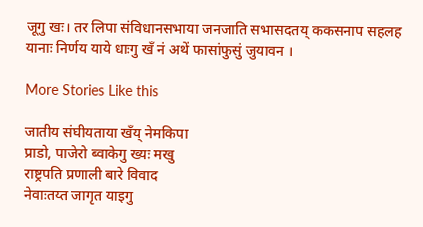जूगु खः। तर लिपा संविधानसभाया जनजाति सभासदतय् ककसनाप सहलह यानाः निर्णय याये धाःगु खँ नं अथें फासांफुसुं जुयावन ।

More Stories Like this

जातीय संघीयताया खँय् नेमकिपा
प्राडो, पाजेरो ब्वाकेगु ख्यः मखु
राष्ट्रपति प्रणाली बारे विवाद
नेवाःतय्त जागृत याइगु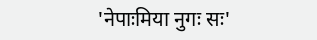'नेपाःमिया नुगः सः'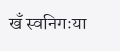खँ स्वनिगःया